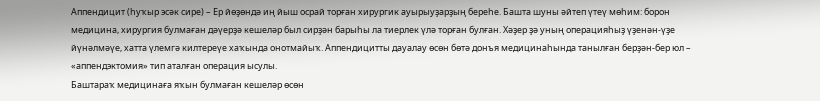Аппендицит (һуҡыр эсәк сире) – Ер йөҙөндә иң йыш осрай торған хирургик ауырыуҙарҙың береһе. Башта шуны әйтеп үтеү мөһим: борон медицина, хирургия булмаған дәүерҙә кешеләр был сирҙән барыһы ла тиерлек үлә торған булған. Хәҙер ҙә уның операцияһыҙ үҙенән-үҙе йүнәлмәүе, хатта үлемгә килтереүе хаҡында онотмайыҡ. Аппендицитты дауалау өсөн бөтә донъя медицинаһында танылған берҙән-бер юл – «аппендэктомия» тип аталған операция ысулы.
Баштараҡ медицинаға яҡын булмаған кешеләр өсөн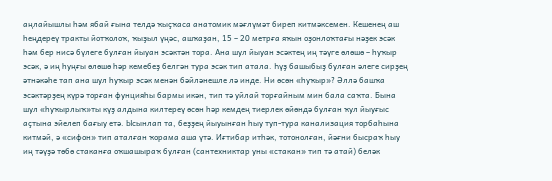аңлайышлы һәм ябай ғына телдә ҡыҫҡаса анатомик мәғлүмәт биреп китмәксемен. Кешенең аш һеңдереү тракты йотҡолоҡ, ҡыҙыл үңәс, ашҡаҙан, 15 – 20 метрға яҡын оҙонлоҡтағы нәҙек эсәк һәм бер нисә бүлеге булған йыуан эсәктән тора. Ана шул йыуан эсәктең иң тәүге өлөшө – һуҡыр эсәк, ә иң һуңғы өлөшө һәр кемебеҙ белгән тура эсәк тип атала. Һүҙ башыбыҙ булған әлеге сирҙең әтнәкәһе тап ана шул һуҡыр эсәк менән бәйләнешле лә инде. Ни өсөн «һуҡыр»? Әллә башҡа эсәктәрҙең күрә торған фунцияһы бармы икән, тип тә уйлай торғайным мин бала саҡта. Бына шул «һуҡырлыҡ»ты күҙ алдына килтереү өсөн һәр кемдең тиерлек өйөндә булған ҡул йыуғыс аҫтына эйелеп бағыу етә. Ысынлап та, беҙҙең йыуынған һыу туп-тура канализация торбаһына китмәй, ә «сифон» тип аталған ҡорама аша үтә. Иғтибар итһәк, тотонолған, йәғни бысраҡ һыу иң тәүҙә төбө стаканға оҡшашыраҡ булған (сантехниктар уны «стакан» тип тә атай) беләк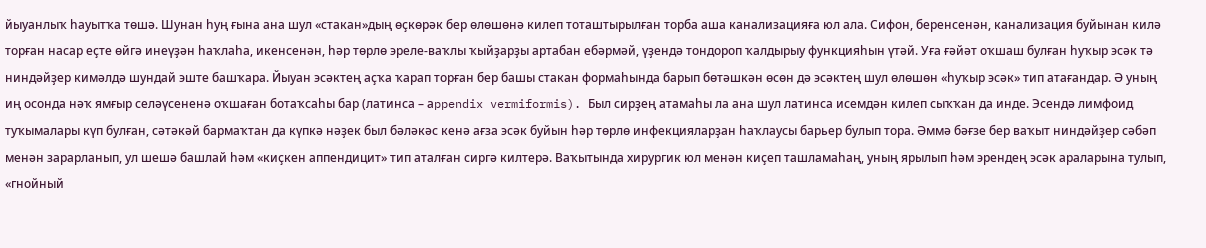йыуанлыҡ һауытҡа төшә. Шунан һуң ғына ана шул «стакан»дың өҫкөрәк бер өлөшөнә килеп тоташтырылған торба аша канализацияға юл ала. Сифон, беренсенән, канализация буйынан килә торған насар еҫте өйгә инеүҙән һаҡлаһа, икенсенән, һәр төрлө эреле-ваҡлы ҡыйҙарҙы артабан ебәрмәй, үҙендә тондороп ҡалдырыу функцияһын үтәй. Уға ғәйәт оҡшаш булған һуҡыр эсәк тә ниндәйҙер кимәлдә шундай эште башҡара. Йыуан эсәктең аҫҡа ҡарап торған бер башы стакан формаһында барып бөтәшкән өсөн дә эсәктең шул өлөшөн «һуҡыр эсәк» тип атағандар. Ә уның иң осонда нәҡ ямғыр селәүсененә оҡшаған ботаҡсаһы бар (латинса – аppendix vermiformis). Был сирҙең атамаһы ла ана шул латинса исемдән килеп сыҡҡан да инде. Эсендә лимфоид туҡымалары күп булған, сәтәкәй бармаҡтан да күпкә нәҙек был бәләкәс кенә ағза эсәк буйын һәр төрлө инфекцияларҙан һаҡлаусы барьер булып тора. Әммә бәғзе бер ваҡыт ниндәйҙер сәбәп менән зарарланып, ул шешә башлай һәм «киҫкен аппендицит» тип аталған сиргә килтерә. Ваҡытында хирургик юл менән киҫеп ташламаһаң, уның ярылып һәм эрендең эсәк араларына тулып, «гнойный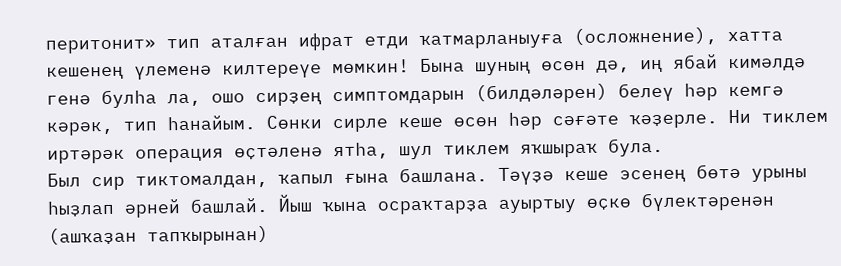перитонит» тип аталған ифрат етди ҡатмарланыуға (осложнение), хатта кешенең үлеменә килтереүе мөмкин! Бына шуның өсөн дә, иң ябай кимәлдә генә булһа ла, ошо сирҙең симптомдарын (билдәләрен) белеү һәр кемгә кәрәк, тип һанайым. Сөнки сирле кеше өсөн һәр сәғәте ҡәҙерле. Ни тиклем иртәрәк операция өҫтәленә ятһа, шул тиклем яҡшыраҡ була.
Был сир тиктомалдан, ҡапыл ғына башлана. Тәүҙә кеше эсенең бөтә урыны һыҙлап әрней башлай. Йыш ҡына осраҡтарҙа ауыртыу өҫкө бүлектәренән (ашҡаҙан тапҡырынан)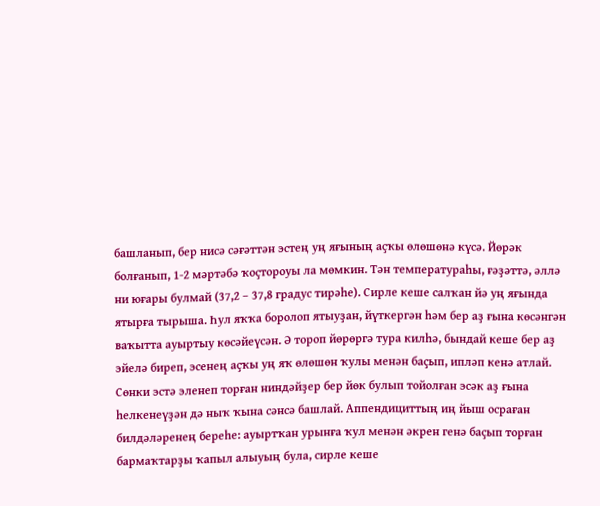башланып, бер нисә сәғәттән эстең уң яғының аҫҡы өлөшөнә күсә. Йөрәк болғанып, 1-2 мәртәбә ҡоҫтороуы ла мөмкин. Тән температураһы, ғәҙәттә, әллә ни юғары булмай (37,2 – 37,8 градус тирәһе). Сирле кеше салҡан йә уң яғында ятырға тырыша. Һул яҡҡа боролоп ятыуҙан, йүткергән һәм бер аҙ ғына көсәнгән ваҡытта ауыртыу көсәйеүсән. Ә тороп йөрөргә тура килһә, бындай кеше бер аҙ эйелә биреп, эсенең аҫҡы уң яҡ өлөшөн ҡулы менән баҫып, ипләп кенә атлай. Сөнки эстә эленеп торған ниндәйҙер бер йөк булып тойолған эсәк аҙ ғына һелкенеүҙән дә ныҡ ҡына сәнсә башлай. Аппендициттың иң йыш осраған билдәләренең береһе: ауыртҡан урынға ҡул менән әкрен генә баҫып торған бармаҡтарҙы ҡапыл алыуың була, сирле кеше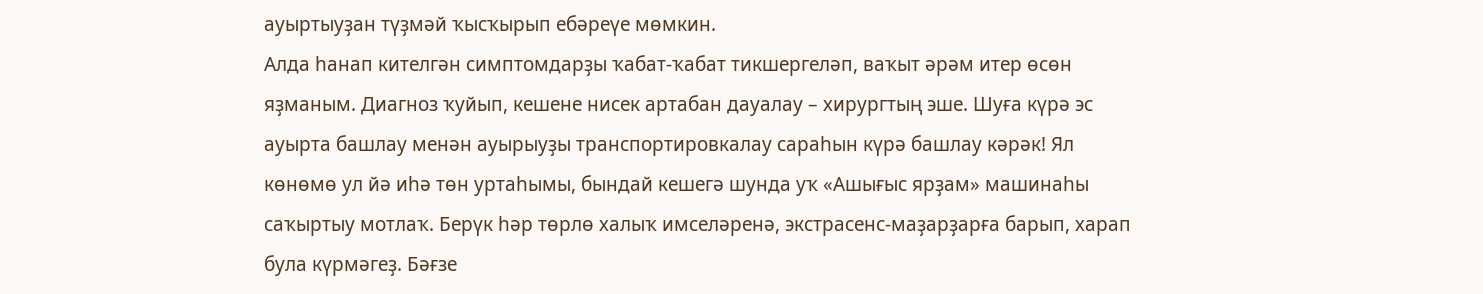ауыртыуҙан түҙмәй ҡысҡырып ебәреүе мөмкин.
Алда һанап кителгән симптомдарҙы ҡабат-ҡабат тикшергеләп, ваҡыт әрәм итер өсөн яҙманым. Диагноз ҡуйып, кешене нисек артабан дауалау – хирургтың эше. Шуға күрә эс ауырта башлау менән ауырыуҙы транспортировкалау сараһын күрә башлау кәрәк! Ял көнөмө ул йә иһә төн уртаһымы, бындай кешегә шунда уҡ «Ашығыс ярҙам» машинаһы саҡыртыу мотлаҡ. Берүк һәр төрлө халыҡ имселәренә, экстрасенс-маҙарҙарға барып, харап була күрмәгеҙ. Бәғзе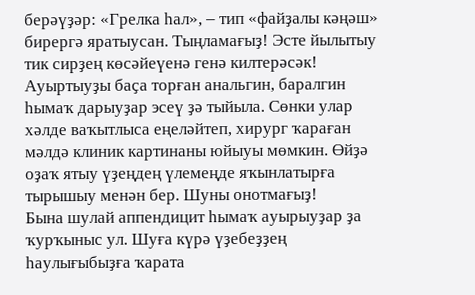берәүҙәр: «Грелка һал», – тип «файҙалы кәңәш» бирергә яратыусан. Тыңламағыҙ! Эсте йылытыу тик сирҙең көсәйеүенә генә килтерәсәк! Ауыртыуҙы баҫа торған анальгин, баралгин һымаҡ дарыуҙар эсеү ҙә тыйыла. Сөнки улар хәлде ваҡытлыса еңеләйтеп, хирург ҡараған мәлдә клиник картинаны юйыуы мөмкин. Өйҙә оҙаҡ ятыу үҙеңдең үлемеңде яҡынлатырға тырышыу менән бер. Шуны онотмағыҙ!
Бына шулай аппендицит һымаҡ ауырыуҙар ҙа ҡурҡыныс ул. Шуға күрә үҙебеҙҙең һаулығыбыҙға ҡарата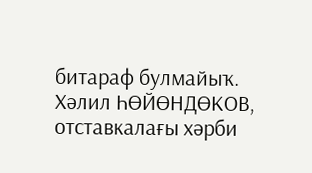битараф булмайыҡ.
Хәлил ҺӨЙӨНДӨКОВ,
отставкалағы хәрби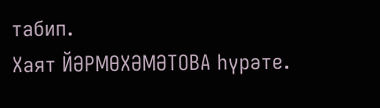табип.
Хаят ЙӘРМӨХӘМӘТОВА һүрәте.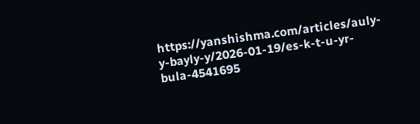https://yanshishma.com/articles/auly-y-bayly-y/2026-01-19/es-k-t-u-yr-bula-4541695